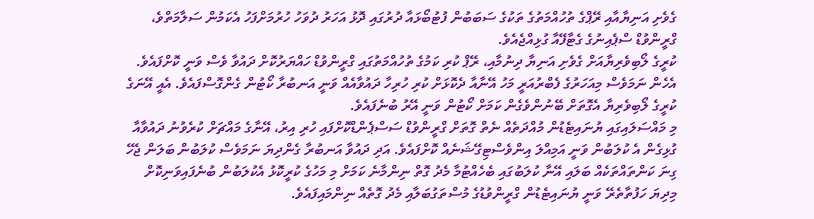ގެވެށި އަނިޔާއާއި ރޭޕްގެ ތުހުއްމަތުގެ ތަކުގެ ސަބަބުން ފުޓުބޯޅައާ ދުރުގައި ދޮޅު އަހަރު ދުވަހު ހުރުމަށްފަހު އެކަމުން ސަލާމަތްވެ، ގްރީންވުޑް ސްޕެއިނުގެ ގެޓާފޭއާ ގުޅިއްޖެއެވެ.
ކުރީގެ ލޯބިވެރިޔާއަށް ގެވެށި އަނިޔާ ދިނުމާއި، ރޭޕް ކުރި ކަމުގެ ތުހުއްމަތުގައި ގްރީންވުޑް ހައްޔަރުކޮށް ދައުވާ ވެސް ވަނީ ކޮށްފައެވެ. އެހެން ނަމަވެސް މިއަހަރުގެ ފެބްރުއަރީ މަހު އޭނާއާ ދެކޮޅަށް ކުރި ހުރިހާ ދައުވާއެއް ވަނީ އަނބުރާ ކޯޓުން ގެންގޮސްފައެވެ. އެއީ އޭނަގެ ކުރީގެ ލޯބިވެރިޔާ އެގޮތަށް ބޭނުންވެގެން ކަމަށް ކޯޓުން ވަނީ އޭރު ބުނެފައެވެ.
މި މައްސަލައިގައި ޔުނައިޓެޑުން މުއްދަތެއް ނެތް ގޮތަށް ގްރީންވުޑް ސަސްޕެންޑްކޮށްފައި ހުރި އިރު، އޭނާގެ މައްޗަށް ކުރެވުނު ދައުވާއާ ގުޅިގެން އެ ކުލަބުން ވަނީ އަމިއްލަ އިންވެސްޓިގޭޝަނެއް ކޮށްފައެވެ. އަދި ދައުވާ އަނބުރާ ގެންދިޔަ ނަމަވެސް ކުލަބުން ބަލަން ޖެހޭ ގިނަ ކަންތައްތަކެއް ބަލައި އޭނާ ކުލަބުގައި ބެހެއްޓުމާ މެދު ގޮތް ނިންމާނެ ކަމަށް މި މަހުގެ ކުރީކޮޅު އެކުލަބުން ބުނެފައިވަނިކޮށް މިދިޔަ ހަފުތާތެރޭ ވަނީ ޔުނައިޓެޑުން ގްރީންވުޑުގެ މުސްތަގުބަލާއި މެދު ގޮތެއް ނިންމައިފައެވެ.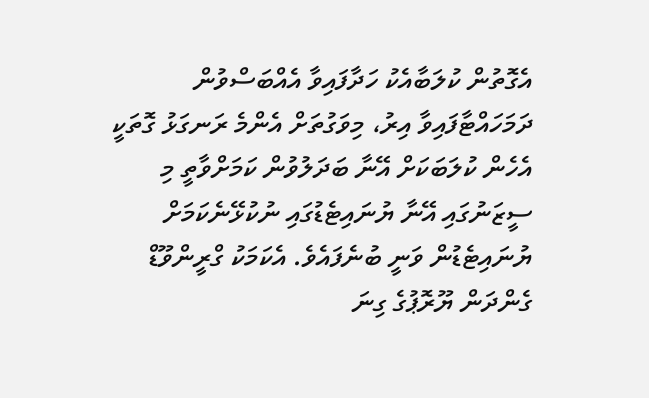އެގޮތުން ކުލަބާއެކު ހަދާފައިވާ އެއްބަސްވުން ދަމަހައްޓާފައިވާ އިރު، މިވަގުތަށް އެންމެ ރަނގަޅު ގޮތަކީ އެހެން ކުލަބަކަށް އޭނާ ބަދަލުވުން ކަމަށްވާތީ މި ސީޒަނުގައި އޭނާ ޔުނައިޓެޑުގައި ނުކުޅޭނެކަމަށް ޔުނައިޓެޑުން ވަނީ ބުނެފައެވެ. އެކަމަކު ގްރީންވޫޑް ގެންދަން ޔޫރޮޕުގެ ގިނަ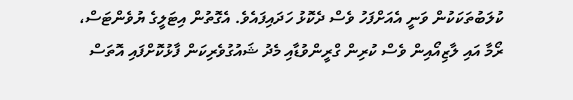ކުލަބުތަކަކުން ވަނީ އެއަށްފަހު ވެސް ދެކޮޅު ހަދައިފައެވެ. އެގޮތުން އިޓަލީގެ ޔުވެންޓަސް، ރޯމާ އައި ލާޒިއޯއިން ވެސް ކުރިން ގްރީންވުޑާއި މެދު ޝައުގުވެރިކަން ފާޅުކޮށްފައި އޮތަސް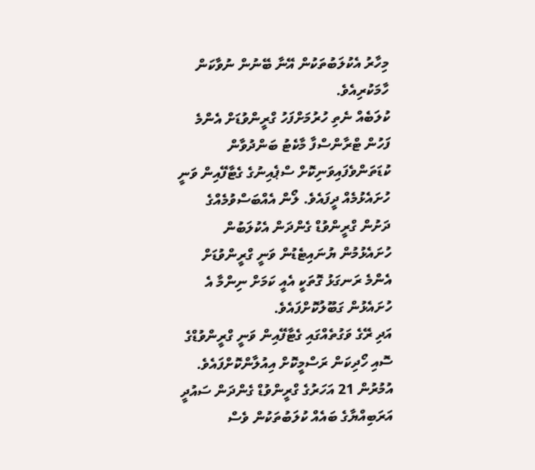މިހާރު އެކުލަބުތަކުން އޭނާ ބޭނުން ނުވާކަން ހާމަކުރިއެވެ.
ކުލަބެއް ނެތި ހުރުމަށްފަހު ގްރީންވުޑަށް އެންމެ ފަހުން ޓްރާންސްފާ މާކެޓު ބަންދުވާން ކުޑަތަންވެފައިވަނިކޮށް ސްޕެއިނުގެ ގެޓާފޭއިން ވަނީ ހުށައެޅުމެއް ދީފައެވެ. ލޯން އެއްބަސްވުމެއްގެ ދަށުން ގްރީންވުޑް ގެންދަން އެކުލަބުން ހުށައެޅުމުން ޔުނައިޓެޑުން ވަނީ ގްރީންވުޑަށް އެންމެ ރަނގަޅު ގޮތަކީ އެއީ ކަމަށް ނިންމާ އެ ހުށައެޅުން ގަބޫލުކޮށްފައެވެ.
އަދި ރޭގެ ވަގުތެއްގައި ގެޓާފޭއިން ވަނީ ގްރީންވުޑްގެ ސޮއި ހޯދިކަން ރަސްމީކޮށް އިއުލާންކޮށްފައެވެ.
އުމުރުން 21 އަހަރުގެ ގްރީންވުޑް ގެންދަން ސައުދީ އަރަބިއްޔާގެ ބައެއް ކުލަބުތަކުން ވެސް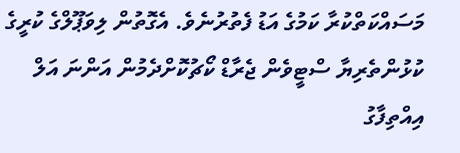މަސައްކަތްކުރާ ކަމުގެ އަޑު ފެތުރުނެވެ. އެގޮތުން ލިވަޕޫލްގެ ކުރީގެ ކުޅުންތެރިޔާ ސްޓީވެން ޖެރާޑް ކޯޗުކޮށްދެމުން އަންނަ އަލް އިއްތިފާގު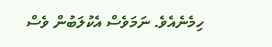ހިމެނެއެވެ. ނަމަވެސް އެކުލަބުން ވެސް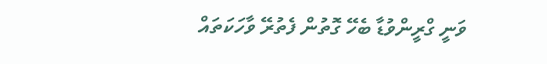ވަނީ ގްރީންވުޑާ ބެހޭ ގޮތުން ފެތުރޭ ވާހަކަތައް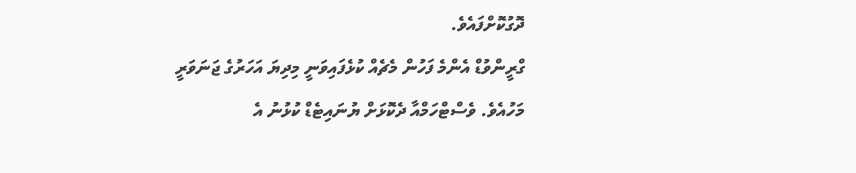ދޮގުކޮށްފައެވެ.
ގްރީންވުޑް އެންމެ ފަހުން މެޗެއް ކުޅެފައިވަނީ މިދިޔަ އަހަރުގެ ޖަނަވަރީ މަހުއެވެ. ވެސްޓްހަމްއާ ދެކޮޅަށް ޔުނައިޓެޑް ކުޅުނު އެ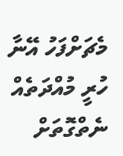މެޗަށްފަހު އޭނާ ހުރީ މުއްދަތެއް ނެތްގޮތަށް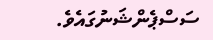ސަސްޕެންޝަނުގައެވެ.